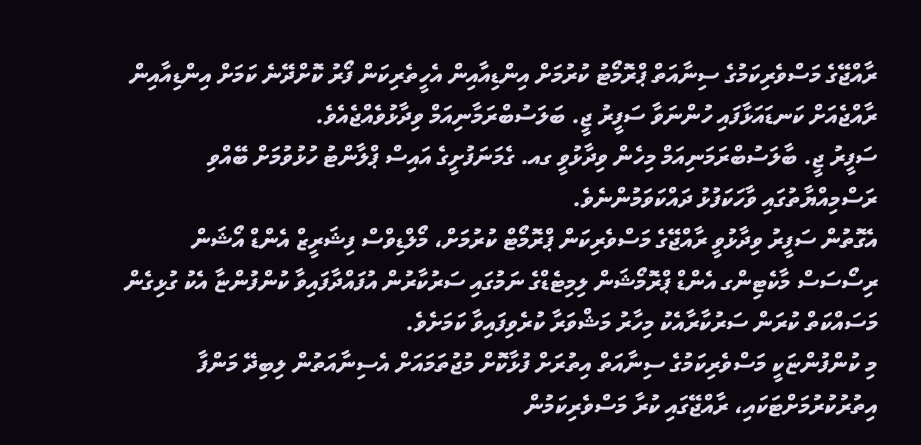ރާއްޖޭގެ މަސްވެރިކަމުގެ ސިނާއަތް ޕްރޮމޯޓު ކުރުމަށް އިންޑިއާއިން އެހީތެރިކަން ފޯރު ކޮށްދޭނެ ކަމަށް އިންޑިއާއިން ރާއްޖެއަށް ކަނޑައަޅާފައި ހުންނަވާ ސަފީރު ޖީ. ބަލަސުބްރަމާނިއަމް ވިދާޅުވެއްޖެއެވެ.
ސަފީރު ޖީ. ބާލަސުބްރަމަނިއަމް މިހެން ވިދާޅުވީ ގއ. ގެމަނަފުށީގެ އައިސް ޕްލާންޓު ހުޅުވުމަށް ބޭއްވި ރަސްމިއްޔާތުގައި ވާހަކަފުޅު ދައްކަވަމުންނެވެ.
އެގޮތުން ސަފީރު ވިދާޅުވީ ރާއްޖޭގެ މަސްވެރިކަން ޕްރޮމޯޓް ކުރުމަށް، މޯލްޑިވްސް ފިޝަރީޒް އެންޑް އޯޝަން ރިސޯސަސް މާކެޓިންގ އެންޑް ޕްރޮމޯޝަން ލިމިޓެޑްގެ ނަމުގައި ސަރުކާރުން އުފައްދާފައިވާ ކުންފުންޏާ އެކު ގުޅިގެން މަސައްކަތް ކުރަން ސަރުކާރާއެކު މިހާރު މަޝްވަރާ ކުރެވިފައިވާ ކަމަށެވެ.
މި ކުންފުންޏަކީ މަސްވެރިކަމުގެ ސިނާއަތް އިތުރަށް ފުޅާކޮށް މުޖުތަމައަށް އެސިނާއަތުން ލިބިދޭ މަންފާ އިތުރުކުރުމަށްޓަކައި، ރާއްޖޭގައި ކުރާ މަސްވެރިކަމުން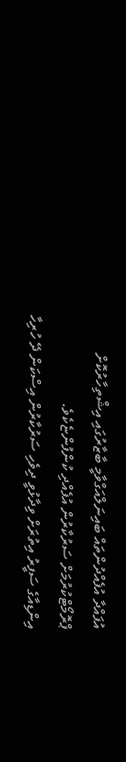އުފައްދާ އުފެއްދުންތައް ބައިނަލްއަގްވާމީ ބާޒާރުގައި އިޝްތިހާރުކޮށް ޕްރޮމޯޓްކުރުމަށް ސަރުކާރުން އުފެއްދި ކުންފުންޏެކެވެ.
އިންޑިއާގެ ސަފީރު އިތުރަށް ވިދާޅުވީ ދިވެހި ސަރުކާރުން އިސްކަން ދޭ ހުރިހާ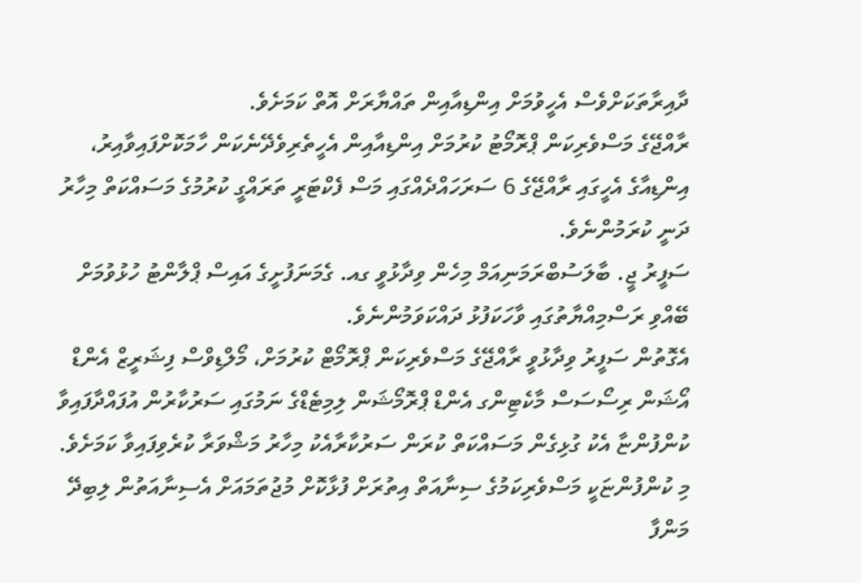ދާއިރާތަކަށްވެސް އެހީވުމަށް އިންޑިއާއިން ތައްޔާރަށް އޮތް ކަމަށެވެ.
ރާއްޖޭގެ މަސްވެރިކަން ޕްރޮމޯޓު ކުރުމަށް އިންޑިއާއިން އެހީތެރިވެދޭނެކަން ހާމަކޮށްފައިވާއިރު، އިންޑިއާގެ އެހީގައި ރާއްޖޭގެ 6 ސަރަހައްދެއްގައި މަސް ފެކްޓަރީ ތަރައްގީ ކުރުމުގެ މަސައްކަތް މިހާރު ދަނީ ކުރަމުންނެވެ.
ސަފީރު ޖީ. ބާލަސުބްރަމަނިއަމް މިހެން ވިދާޅުވީ ގއ. ގެމަނަފުށީގެ އައިސް ޕްލާންޓު ހުޅުވުމަށް ބޭއްވި ރަސްމިއްޔާތުގައި ވާހަކަފުޅު ދައްކަވަމުންނެވެ.
އެގޮތުން ސަފީރު ވިދާޅުވީ ރާއްޖޭގެ މަސްވެރިކަން ޕްރޮމޯޓް ކުރުމަށް، މޯލްޑިވްސް ފިޝަރީޒް އެންޑް އޯޝަން ރިސޯސަސް މާކެޓިންގ އެންޑް ޕްރޮމޯޝަން ލިމިޓެޑްގެ ނަމުގައި ސަރުކާރުން އުފައްދާފައިވާ ކުންފުންޏާ އެކު ގުޅިގެން މަސައްކަތް ކުރަން ސަރުކާރާއެކު މިހާރު މަޝްވަރާ ކުރެވިފައިވާ ކަމަށެވެ.
މި ކުންފުންޏަކީ މަސްވެރިކަމުގެ ސިނާއަތް އިތުރަށް ފުޅާކޮށް މުޖުތަމައަށް އެސިނާއަތުން ލިބިދޭ މަންފާ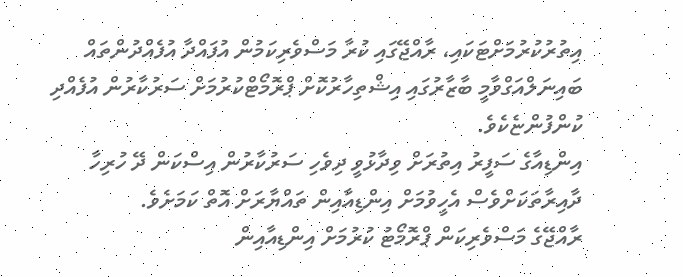އިތުރުކުރުމަށްޓަކައި، ރާއްޖޭގައި ކުރާ މަސްވެރިކަމުން އުފައްދާ އުފެއްދުންތައް ބައިނަލްއަގްވާމީ ބާޒާރުގައި އިޝްތިހާރުކޮށް ޕްރޮމޯޓްކުރުމަށް ސަރުކާރުން އުފެއްދި ކުންފުންޏެކެވެ.
އިންޑިއާގެ ސަފީރު އިތުރަށް ވިދާޅުވީ ދިވެހި ސަރުކާރުން އިސްކަން ދޭ ހުރިހާ ދާއިރާތަކަށްވެސް އެހީވުމަށް އިންޑިއާއިން ތައްޔާރަށް އޮތް ކަމަށެވެ.
ރާއްޖޭގެ މަސްވެރިކަން ޕްރޮމޯޓު ކުރުމަށް އިންޑިއާއިން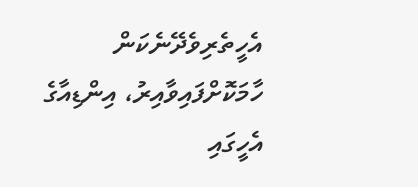އެހީތެރިވެދޭނެކަން ހާމަކޮށްފައިވާއިރު، އިންޑިއާގެ އެހީގައި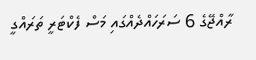ރާއްޖޭގެ 6 ސަރަހައްދެއްގައި މަސް ފެކްޓަރީ ތަރައްގީ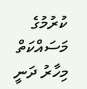ކުރުމުގެ މަސައްކަތް މިހާރު ދަނީ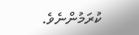ކުރަމުންނެވެ.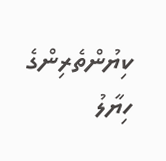ކިޔުންތެރިންގެ ހިޔާލު